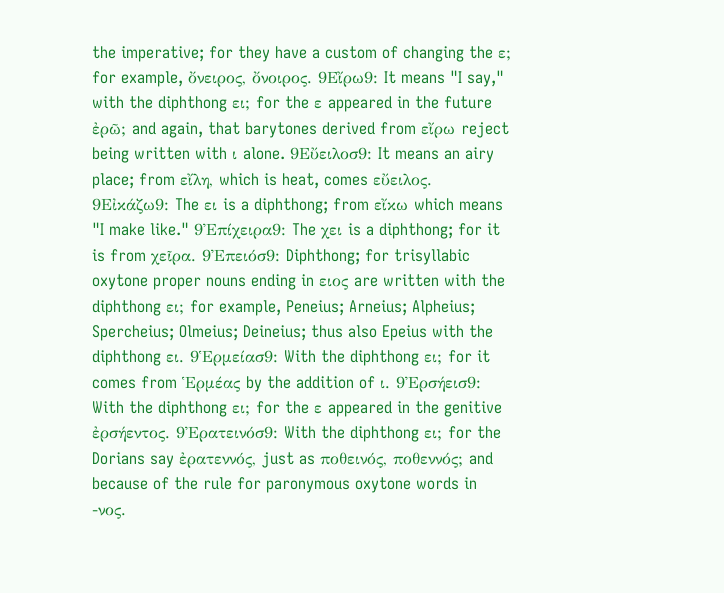the imperative; for they have a custom of changing the ε; for example, ὄνειρος, ὄνοιρος. 9Εἴρω9: It means "I say," with the diphthong ει; for the ε appeared in the future ἐρῶ; and again, that barytones derived from εἴρω reject being written with ι alone. 9Εὔειλοσ9: It means an airy place; from εἴλη, which is heat, comes εὔειλος. 9Εἰκάζω9: The ει is a diphthong; from εἴκω which means "I make like." 9Ἐπίχειρα9: The χει is a diphthong; for it is from χεῖρα. 9Ἐπειόσ9: Diphthong; for trisyllabic oxytone proper nouns ending in ειος are written with the diphthong ει; for example, Peneius; Arneius; Alpheius; Spercheius; Olmeius; Deineius; thus also Epeius with the diphthong ει. 9Ἑρμείασ9: With the diphthong ει; for it comes from Ἑρμέας by the addition of ι. 9Ἐρσήεισ9: With the diphthong ει; for the ε appeared in the genitive ἐρσήεντος. 9Ἐρατεινόσ9: With the diphthong ει; for the Dorians say ἐρατεννός, just as ποθεινός, ποθεννός; and because of the rule for paronymous oxytone words in -νος.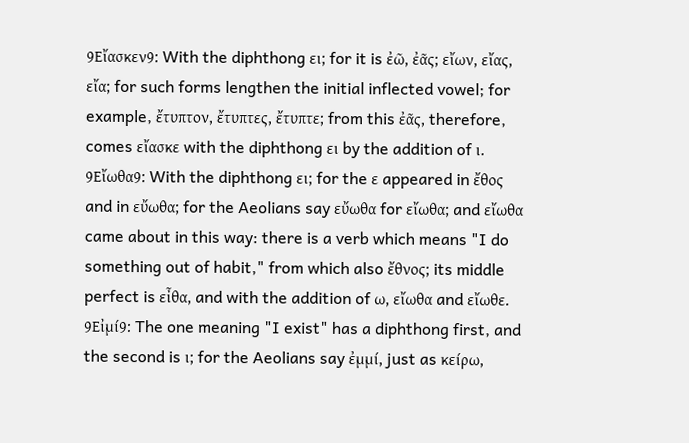9Εἴασκεν9: With the diphthong ει; for it is ἐῶ, ἐᾶς; εἴων, εἴας, εἴα; for such forms lengthen the initial inflected vowel; for example, ἔτυπτον, ἔτυπτες, ἔτυπτε; from this ἐᾶς, therefore, comes εἴασκε with the diphthong ει by the addition of ι. 9Εἴωθα9: With the diphthong ει; for the ε appeared in ἔθος and in εὔωθα; for the Aeolians say εὔωθα for εἴωθα; and εἴωθα came about in this way: there is a verb which means "I do something out of habit," from which also ἔθνος; its middle perfect is εἶθα, and with the addition of ω, εἴωθα and εἴωθε. 9Εἰμί9: The one meaning "I exist" has a diphthong first, and the second is ι; for the Aeolians say ἐμμί, just as κείρω,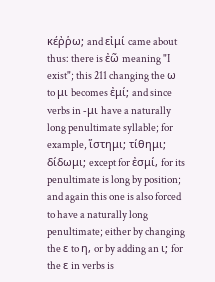κέῤῥω; and εἰμί came about thus: there is ἐῶ meaning "I exist"; this 211 changing the ω to μι becomes ἐμί; and since verbs in -μι have a naturally long penultimate syllable; for example, ἵστημι; τίθημι; δίδωμι; except for ἐσμί, for its penultimate is long by position; and again this one is also forced to have a naturally long penultimate; either by changing the ε to η, or by adding an ι; for the ε in verbs is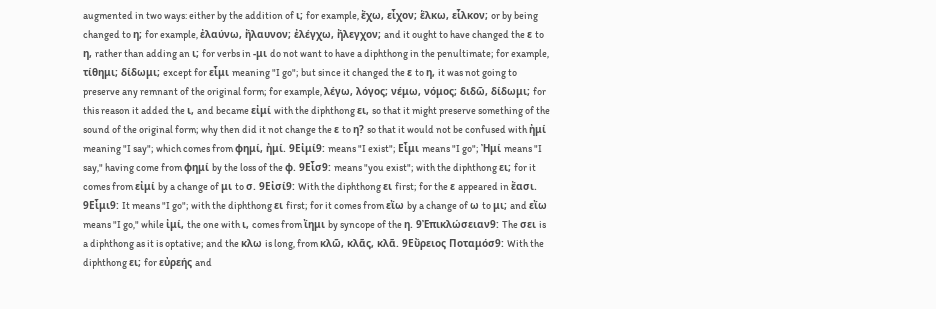augmented in two ways: either by the addition of ι; for example, ἔχω, εἶχον; ἕλκω, εἷλκον; or by being changed to η; for example, ἐλαύνω, ἤλαυνον; ἐλέγχω, ἤλεγχον; and it ought to have changed the ε to η, rather than adding an ι; for verbs in -μι do not want to have a diphthong in the penultimate; for example, τίθημι; δίδωμι; except for εἶμι meaning "I go"; but since it changed the ε to η, it was not going to preserve any remnant of the original form; for example, λέγω, λόγος; νέμω, νόμος; διδῶ, δίδωμι; for this reason it added the ι, and became εἰμί with the diphthong ει, so that it might preserve something of the sound of the original form; why then did it not change the ε to η? so that it would not be confused with ἠμί meaning "I say"; which comes from φημί, ἠμί. 9Εἰμί9: means "I exist"; Εἶμι means "I go"; Ἠμί means "I say," having come from φημί by the loss of the φ. 9Εἶσ9: means "you exist"; with the diphthong ει; for it comes from εἰμί by a change of μι to σ. 9Εἰσί9: With the diphthong ει first; for the ε appeared in ἔασι. 9Εἶμι9: It means "I go"; with the diphthong ει first; for it comes from εἴω by a change of ω to μι; and εἴω means "I go," while ἰμί, the one with ι, comes from ἴημι by syncope of the η. 9Ἐπικλώσειαν9: The σει is a diphthong as it is optative; and the κλω is long, from κλῶ, κλᾶς, κλᾶ. 9Εὔρειος Ποταμόσ9: With the diphthong ει; for εὐρεής and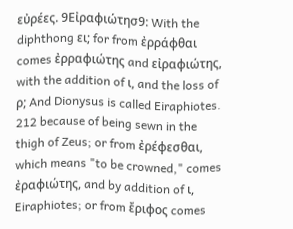εὐρέες. 9Εἰραφιώτησ9: With the diphthong ει; for from ἐρράφθαι comes ἐρραφιώτης and εἰραφιώτης, with the addition of ι, and the loss of ρ; And Dionysus is called Eiraphiotes. 212 because of being sewn in the thigh of Zeus; or from ἐρέφεσθαι, which means "to be crowned," comes ἐραφιώτης, and by addition of ι, Eiraphiotes; or from ἔριφος comes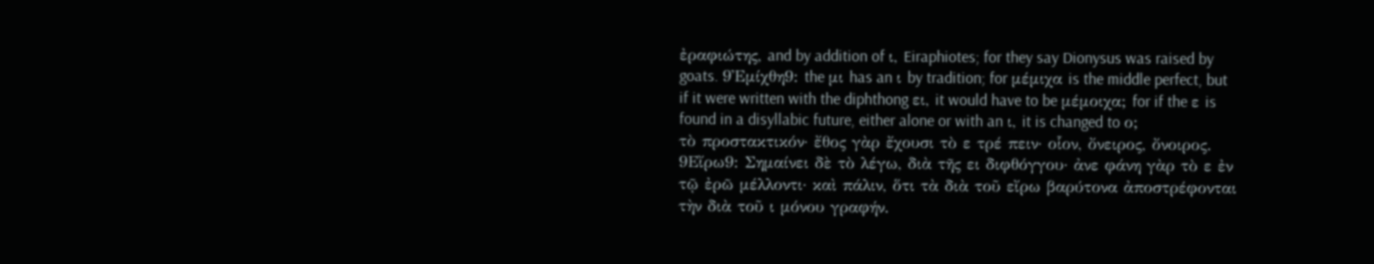ἐραφιώτης, and by addition of ι, Eiraphiotes; for they say Dionysus was raised by goats. 9Ἐμίχθη9: the μι has an ι by tradition; for μέμιχα is the middle perfect, but if it were written with the diphthong ει, it would have to be μέμοιχα; for if the ε is found in a disyllabic future, either alone or with an ι, it is changed to ο;
τὸ προστακτικόν· ἔθος γὰρ ἔχουσι τὸ ε τρέ πειν· οἷον, ὄνειρος, ὄνοιρος. 9Εἴρω9: Σημαίνει δὲ τὸ λέγω, διὰ τῆς ει διφθόγγου· ἀνε φάνη γὰρ τὸ ε ἐν τῷ ἐρῶ μέλλοντι· καὶ πάλιν, ὅτι τὰ διὰ τοῦ εἴρω βαρύτονα ἀποστρέφονται τὴν διὰ τοῦ ι μόνου γραφήν.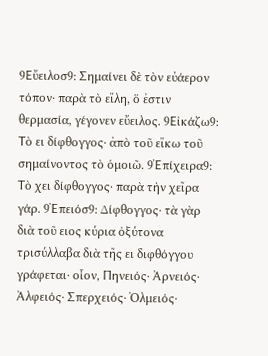9Εὔειλοσ9: Σημαίνει δὲ τὸν εὐάερον τόπον· παρὰ τὸ εἴλη, ὅ ἐστιν θερμασία, γέγονεν εὔειλος. 9Εἰκάζω9: Τὸ ει δίφθογγος· ἀπὸ τοῦ εἴκω τοῦ σημαίνοντος τὸ ὁμοιῶ. 9Ἐπίχειρα9: Τὸ χει δίφθογγος· παρὰ τὴν χεῖρα γάρ. 9Ἐπειόσ9: ∆ίφθογγος· τὰ γὰρ διὰ τοῦ ειος κύρια ὀξύτονα τρισύλλαβα διὰ τῆς ει διφθόγγου γράφεται· οἷον, Πηνειός· Ἀρνειός· Ἀλφειός· Σπερχειός· Ὀλμειός·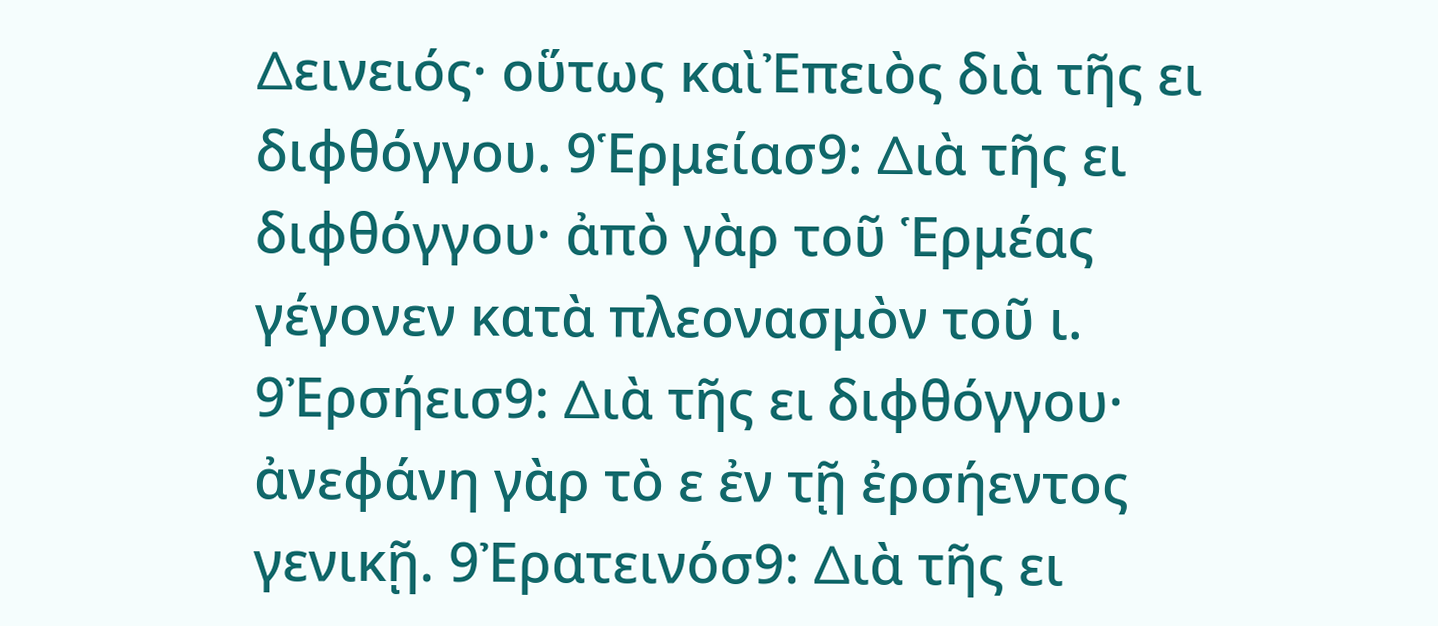∆εινειός· οὕτως καὶἘπειὸς διὰ τῆς ει διφθόγγου. 9Ἑρμείασ9: ∆ιὰ τῆς ει διφθόγγου· ἀπὸ γὰρ τοῦ Ἑρμέας γέγονεν κατὰ πλεονασμὸν τοῦ ι. 9Ἐρσήεισ9: ∆ιὰ τῆς ει διφθόγγου· ἀνεφάνη γὰρ τὸ ε ἐν τῇ ἐρσήεντος γενικῇ. 9Ἐρατεινόσ9: ∆ιὰ τῆς ει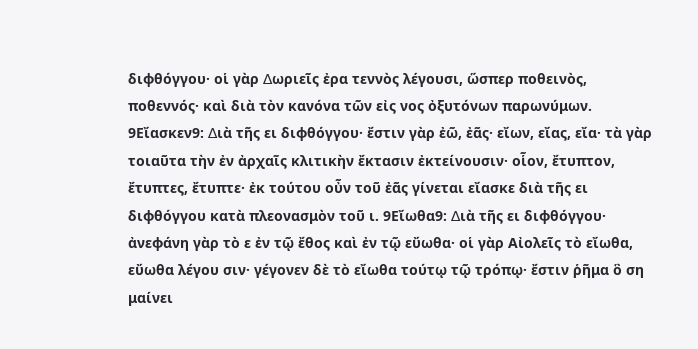διφθόγγου· οἱ γὰρ ∆ωριεῖς ἐρα τεννὸς λέγουσι, ὥσπερ ποθεινὸς, ποθεννός· καὶ διὰ τὸν κανόνα τῶν εἰς νος ὀξυτόνων παρωνύμων. 9Εἴασκεν9: ∆ιὰ τῆς ει διφθόγγου· ἔστιν γὰρ ἐῶ, ἐᾶς· εἴων, εἴας, εἴα· τὰ γὰρ τοιαῦτα τὴν ἐν ἀρχαῖς κλιτικὴν ἔκτασιν ἐκτείνουσιν· οἷον, ἔτυπτον, ἔτυπτες, ἔτυπτε· ἐκ τούτου οὖν τοῦ ἐᾶς γίνεται εἴασκε διὰ τῆς ει διφθόγγου κατὰ πλεονασμὸν τοῦ ι. 9Εἴωθα9: ∆ιὰ τῆς ει διφθόγγου· ἀνεφάνη γὰρ τὸ ε ἐν τῷ ἔθος καὶ ἐν τῷ εὔωθα· οἱ γὰρ Αἰολεῖς τὸ εἴωθα, εὔωθα λέγου σιν· γέγονεν δὲ τὸ εἴωθα τούτῳ τῷ τρόπῳ· ἔστιν ῥῆμα ὃ ση μαίνει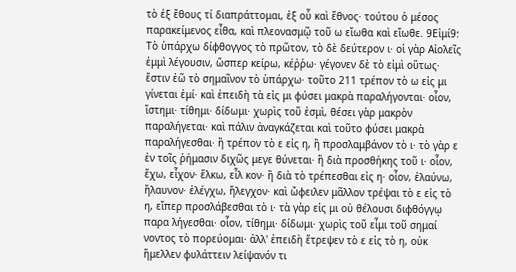τὸ ἐξ ἔθους τί διαπράττομαι, ἐξ οὗ καὶ ἔθνος· τούτου ὁ μέσος παρακείμενος εἶθα, καὶ πλεονασμῷ τοῦ ω εἴωθα καὶ εἴωθε. 9Εἰμί9: Τὸ ὑπάρχω δίφθογγος τὸ πρῶτον, τὸ δὲ δεύτερον ι· οἱ γὰρ Αἰολεῖς ἐμμὶ λέγουσιν, ὥσπερ κείρω, κέῤῥω· γέγονεν δὲ τὸ εἰμὶ οὕτως· ἔστιν ἐῶ τὸ σημαῖνον τὸ ὑπάρχω· τοῦτο 211 τρέπον τὸ ω εἰς μι γίνεται ἐμί· καὶ ἐπειδὴ τὰ εἰς μι φύσει μακρὰ παραλήγονται· οἷον, ἵστημι· τίθημι· δίδωμι· χωρὶς τοῦ ἐσμὶ, θέσει γὰρ μακρὸν παραλήγεται· καὶ πάλιν ἀναγκάζεται καὶ τοῦτο φύσει μακρὰ παραλήγεσθαι· ἢ τρέπον τὸ ε εἰς η, ἢ προσλαμβάνον τὸ ι· τὸ γὰρ ε ἐν τοῖς ῥήμασιν διχῶς μεγε θύνεται· ἢ διὰ προσθήκης τοῦ ι· οἷον, ἔχω, εἶχον· ἕλκω, εἷλ κον· ἢ διὰ τὸ τρέπεσθαι εἰς η· οἷον, ἐλαύνω, ἤλαυνον· ἐλέγχω, ἤλεγχον· καὶ ὤφειλεν μᾶλλον τρέψαι τὸ ε εἰς τὸ η, εἴπερ προσλάβεσθαι τὸ ι· τὰ γὰρ εἰς μι οὐ θέλουσι διφθόγγῳ παρα λήγεσθαι· οἷον, τίθημι· δίδωμι· χωρὶς τοῦ εἶμι τοῦ σημαί νοντος τὸ πορεύομαι· ἀλλ' ἐπειδὴ ἔτρεψεν τὸ ε εἰς τὸ η, οὐκ ἤμελλεν φυλάττειν λείψανόν τι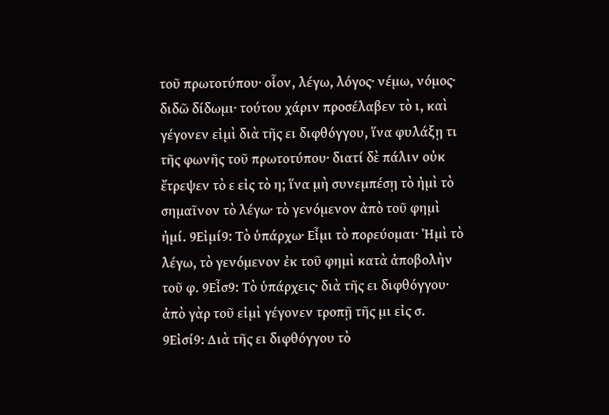τοῦ πρωτοτύπου· οἷον, λέγω, λόγος· νέμω, νόμος· διδῶ δίδωμι· τούτου χάριν προσέλαβεν τὸ ι, καὶ γέγονεν εἰμὶ διὰ τῆς ει διφθόγγου, ἵνα φυλάξῃ τι τῆς φωνῆς τοῦ πρωτοτύπου· διατί δὲ πάλιν οὐκ ἔτρεψεν τὸ ε εἰς τὸ η; ἵνα μὴ συνεμπέσῃ τὸ ἠμὶ τὸ σημαῖνον τὸ λέγω· τὸ γενόμενον ἀπὸ τοῦ φημὶ ἠμί. 9Εἰμί9: Τὸ ὑπάρχω· Εἶμι τὸ πορεύομαι· Ἠμὶ τὸ λέγω, τὸ γενόμενον ἐκ τοῦ φημὶ κατὰ ἀποβολὴν τοῦ φ. 9Εἶσ9: Τὸ ὑπάρχεις· διὰ τῆς ει διφθόγγου· ἀπὸ γὰρ τοῦ εἰμὶ γέγονεν τροπῇ τῆς μι εἰς σ. 9Εἰσί9: ∆ιὰ τῆς ει διφθόγγου τὸ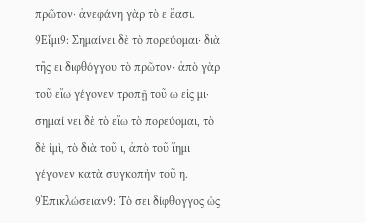πρῶτον· ἀνεφάνη γὰρ τὸ ε ἔασι. 9Εἶμι9: Σημαίνει δὲ τὸ πορεύομαι· διὰ τῆς ει διφθόγγου τὸ πρῶτον· ἀπὸ γὰρ τοῦ εἴω γέγονεν τροπῇ τοῦ ω εἰς μι· σημαί νει δὲ τὸ εἴω τὸ πορεύομαι, τὸ δὲ ἰμὶ, τὸ διὰ τοῦ ι, ἀπὸ τοῦ ἴημι γέγονεν κατὰ συγκοπὴν τοῦ η. 9Ἐπικλώσειαν9: Τὸ σει δίφθογγος ὡς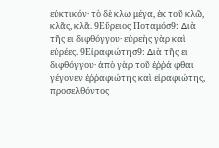εὐκτικόν· τὸ δὲ κλω μέγα, ἐκ τοῦ κλῶ, κλᾶς, κλᾶ. 9Εὔρειος Ποταμόσ9: ∆ιὰ τῆς ει διφθόγγου· εὐρεὴς γὰρ καὶ εὐρέες. 9Εἰραφιώτησ9: ∆ιὰ τῆς ει διφθόγγου· ἀπὸ γὰρ τοῦ ἐῤῥά φθαι γέγονεν ἐῤῥαφιώτης καὶ εἰραφιώτης, προσελθόντος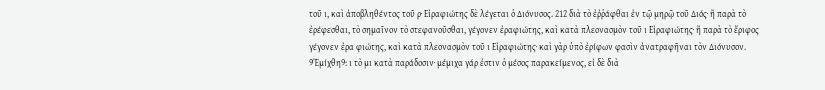τοῦ ι, καὶ ἀποβληθέντος τοῦ ρ· Εἰραφιώτης δὲ λέγεται ὁ ∆ιόνυσος. 212 διὰ τὸ ἐῤῥάφθαι ἐν τῷ μηρῷ τοῦ ∆ιός· ἢ παρὰ τὸ ἐρέφεσθαι, τὸ σημαῖνον τὸ στεφανοῦσθαι, γέγονεν ἐραφιώτης, καὶ κατὰ πλεονασμὸν τοῦ ι Εἰραφιώτης· ἢ παρὰ τὸ ἔριφος γέγονεν ἐρα φιώτης, καὶ κατὰ πλεονασμὸν τοῦ ι Εἰραφιώτης· καὶ γὰρ ὑπὸ ἐρίφων φασὶν ἀνατραφῆναι τὸν ∆ιόνυσον. 9Ἐμίχθη9: ι τὸ μι κατὰ παράδοσιν· μέμιχα γάρ ἐστιν ὁ μέσος παρακείμενος, εἰ δὲ διὰ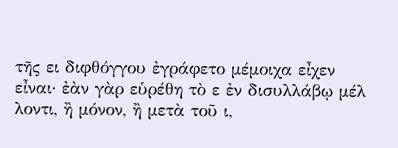τῆς ει διφθόγγου ἐγράφετο μέμοιχα εἶχεν εἶναι· ἐὰν γὰρ εὑρέθη τὸ ε ἐν δισυλλάβῳ μέλ λοντι, ἢ μόνον, ἢ μετὰ τοῦ ι,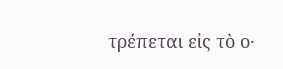τρέπεται εἰς τὸ ο·